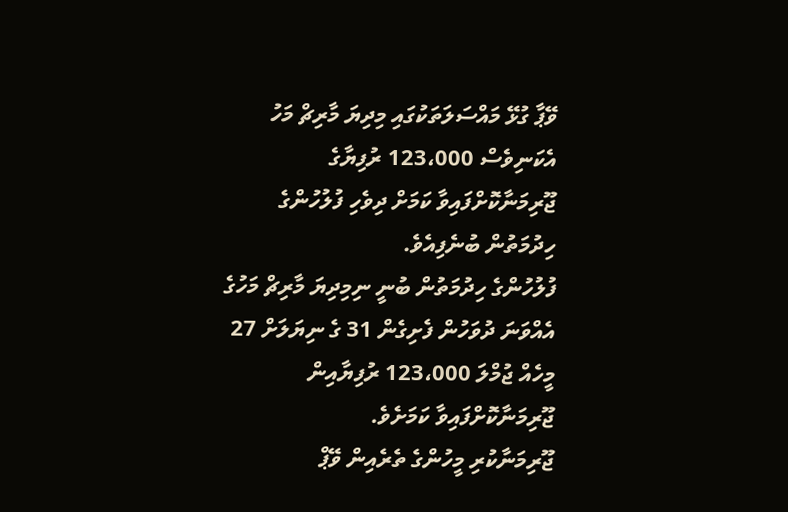ވޭޕާ ގުޅޭ މައްސަލަތަކުގައި މިދިޔަ މާރިޗް މަހު އެކަނިވެސް 123،000 ރުފިޔާގެ ޖޫރިމަނާކޮށްފައިވާ ކަމަށް ދިވެހި ފުލުހުންގެ ހިދުމަތުން ބުނެފިއެވެ.
ފުލުހުންގެ ހިދުމަތުން ބުނީ ނިމިދިޔަ މާރިޗް މަހުގެ އެއްވަނަ ދުވަހުން ފެށިގެން 31 ގެ ނިޔަލަށް 27 މީހެއް ޖުމްލަ 123،000 ރުފިޔާއިން ޖޫރިމަނާކޮށްފައިވާ ކަމަށެވެ.
ޖޫރިމަނާކުރި މީހުންގެ ތެރެއިން ވޭޕް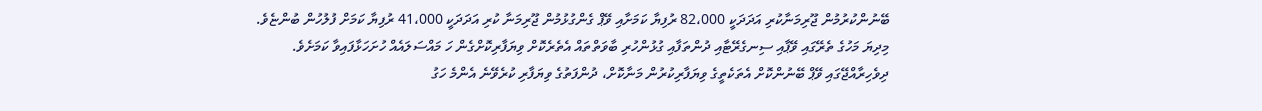ބޭނުންކުރުމުން ޖޫރިމަނާކުރި އަދަދަކީ 82،000 ރުފިޔާ ކަމަށާއި ވޭޕް ގެންގުޅުމުން ޖޫރިމަނާ ކުރި އަދަދަކީ 41،000 ރުފިޔާ ކަމަށް ފުލުހުން ބުންޏެވެ.
މިދިޔަ މަހުގެ ތެރޭގައި ވޭޕާއި ސިނގެރޭޓާއި ދުންތަފާއި ގުޅުންހުރި ބާވަތްތައް އެތެރެކޮށް ވިޔަފާރިކޮށްގެން ހަ މައްސަލައެއް ހުށަހަޅާފައިވާ ކަމަށެވެ.
ދިވެހިރާއްޖޭގައި ވޭޕް ބޭނުންކޮށް އެތަކެތީގެ ވިޔަފާރިކުރުން މަނާކޮށް، ދުންފަތުގެ ވިޔަފާރި ކުރެވޭނެ އެންމެ ހަގު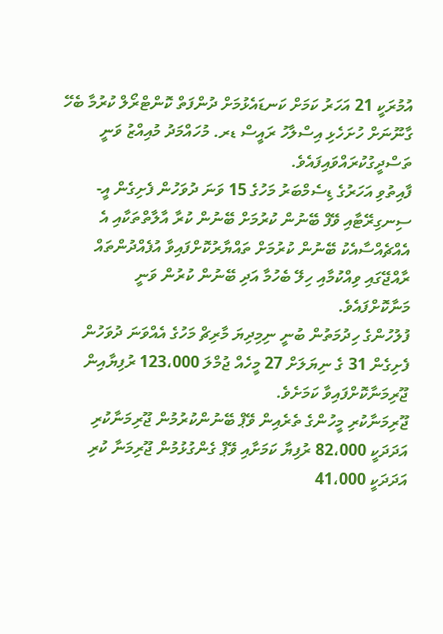އުމުރަކީ 21 އަހަރު ކަމަށް ކަނޑައެޅުމަށް ދުންފަތް ކޮންޓްރޯލް ކުރުމާ ބެހޭ ގާނޫނަށް ހުށަހެޅި އިސްލާހު ރައީސް ޑރ. މުހައްމަދު މުއިއްޒު ވަނީ ތަސްދީގުކުރައްވައިފައެވެ.
ފާއިތުވި އަހަރުގެ ޑިސެމްބަރު މަހުގެ 15 ވަނަ ދުވަހުން ފެށިގެން އީ-ސިނގިރޭޓާއި ވޭފް ބޭނުން ކުރުމަށް ބޭނުން ކުރާ އާލާތްތަކާއި އެ އެއްޗެއްސާއެކު ބޭނުން ކުރުމަށް ތައްޔާރުކޮށްފައިވާ އުފެއްދުންތައް ރާއްޖޭގައި ވިއްކުމާއި ހިލޭ ބެހުމާ އަދި ބޭނުން ކުރުން ވަނީ މަނާކޮށްފައެވެ.
ފުލުހުންގެ ހިދުމަތުން ބުނީ ނިމިދިޔަ މާރިޗް މަހުގެ އެއްވަނަ ދުވަހުން ފެށިގެން 31 ގެ ނިޔަލަށް 27 މީހެއް ޖުމްލަ 123،000 ރުފިޔާއިން ޖޫރިމަނާކޮށްފައިވާ ކަމަށެވެ.
ޖޫރިމަނާކުރި މީހުންގެ ތެރެއިން ވޭޕް ބޭނުންކުރުމުން ޖޫރިމަނާކުރި އަދަދަކީ 82،000 ރުފިޔާ ކަމަށާއި ވޭޕް ގެންގުޅުމުން ޖޫރިމަނާ ކުރި އަދަދަކީ 41،000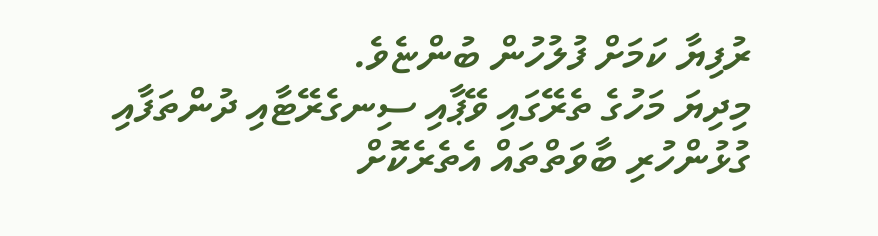ރުފިޔާ ކަމަށް ފުލުހުން ބުންޏެވެ.
މިދިޔަ މަހުގެ ތެރޭގައި ވޭޕާއި ސިނގެރޭޓާއި ދުންތަފާއި ގުޅުންހުރި ބާވަތްތައް އެތެރެކޮށް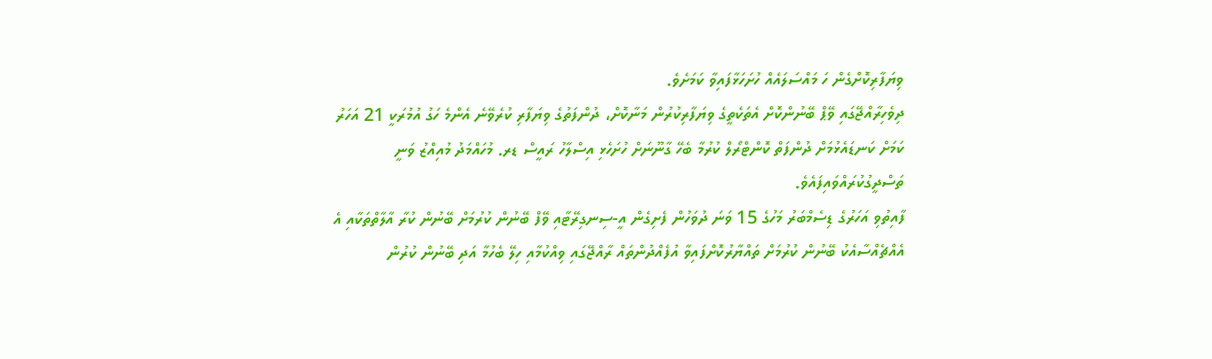ވިޔަފާރިކޮށްގެން ހަ މައްސަލައެއް ހުށަހަޅާފައިވާ ކަމަށެވެ.
ދިވެހިރާއްޖޭގައި ވޭޕް ބޭނުންކޮށް އެތަކެތީގެ ވިޔަފާރިކުރުން މަނާކޮށް، ދުންފަތުގެ ވިޔަފާރި ކުރެވޭނެ އެންމެ ހަގު އުމުރަކީ 21 އަހަރު ކަމަށް ކަނޑައެޅުމަށް ދުންފަތް ކޮންޓްރޯލް ކުރުމާ ބެހޭ ގާނޫނަށް ހުށަހެޅި އިސްލާހު ރައީސް ޑރ. މުހައްމަދު މުއިއްޒު ވަނީ ތަސްދީގުކުރައްވައިފައެވެ.
ފާއިތުވި އަހަރުގެ ޑިސެމްބަރު މަހުގެ 15 ވަނަ ދުވަހުން ފެށިގެން އީ-ސިނގިރޭޓާއި ވޭފް ބޭނުން ކުރުމަށް ބޭނުން ކުރާ އާލާތްތަކާއި އެ އެއްޗެއްސާއެކު ބޭނުން ކުރުމަށް ތައްޔާރުކޮށްފައިވާ އުފެއްދުންތައް ރާއްޖޭގައި ވިއްކުމާއި ހިލޭ ބެހުމާ އަދި ބޭނުން ކުރުން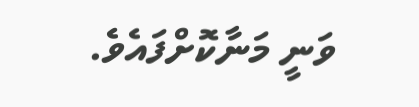ވަނީ މަނާކޮށްފައެވެ.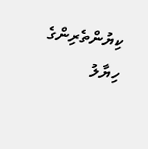ކިޔުންތެރިންގެ ހިޔާލު